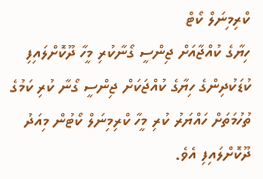ކްރިމިނަލް ކޯޓް
ހިޔާގެ ކުއްޖާއަށް ޖިންސީ ގޯނާކުރި މީހާ ދޫކޮށްލައިފި
ކުޑަކުދިންގެ ހިޔާގެ ކުއްޖަކަށް ޖިންސީ ގޯނާ ކުރި ކަމުގެ ތުހުމަތަށް ހައްޔަރު ކުރި މީހާ ކްރިމިނަލް ކޯޓުން މިއަދު ދޫކޮށްލައިފި އެވެ.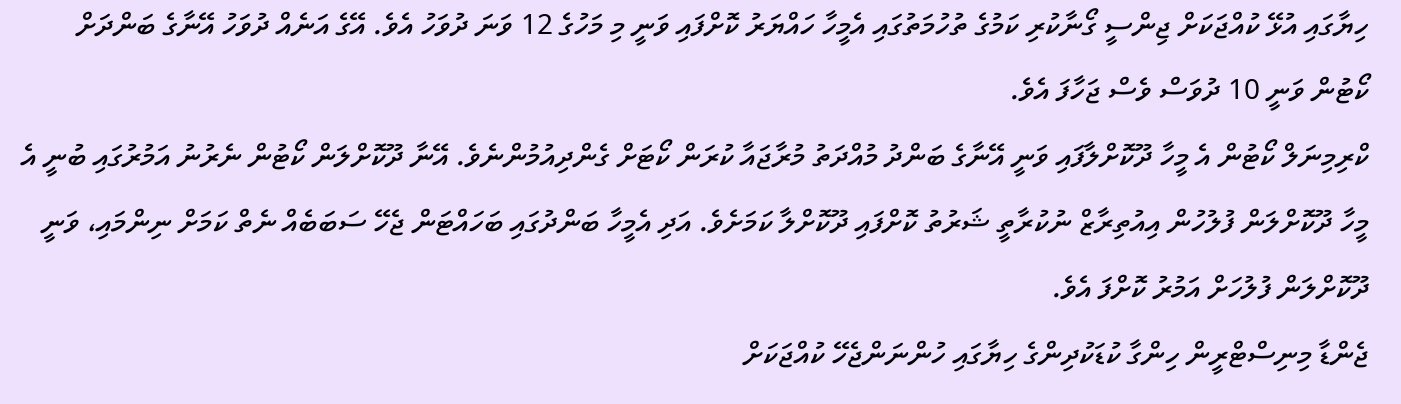ހިޔާގައި އުޅޭ ކުއްޖަކަށް ޖިންސީ ގޯނާކުރި ކަމުގެ ތުހުމަތުގައި އެމީހާ ހައްޔަރު ކޮށްފައި ވަނީ މި މަހުގެ 12 ވަނަ ދުވަހު އެވެ. އޭގެ އަނެއް ދުވަހު އޭނާގެ ބަންދަށް ކޯޓުން ވަނީ 10 ދުވަސް ވެސް ޖަހާފަ އެވެ.
ކްރިމިނަލް ކޯޓުން އެ މީހާ ދޫކޮށްލާފައި ވަނީ އޭނާގެ ބަންދު މުއްދަތު މުރާޖައާ ކުރަން ކޯޓަށް ގެންދިއުމުންނެވެ. އޭނާ ދޫކޮށްލަން ކޯޓުން ނެރުނު އަމުރުގައި ބުނީ އެ މީހާ ދޫކޮށްލަން ފުލުހުން އިއުތިރާޒް ނުކުރާތީ ޝަރުތު ކޮށްފައި ދޫކޮށްލާ ކަމަށެވެ. އަދި އެމީހާ ބަންދުގައި ބަހައްޓަން ޖެހޭ ސަބަބެއް ނެތް ކަމަށް ނިންމައި، ވަނީ ދޫކޮށްލަން ފުލުހަށް އަމުރު ކޮށްފަ އެވެ.
ޖެންޑާ މިނިސްޓްރީން ހިންގާ ކުޑަކުދިންގެ ހިޔާގައި ހުންނަންޖެހޭ ކުއްޖަކަށް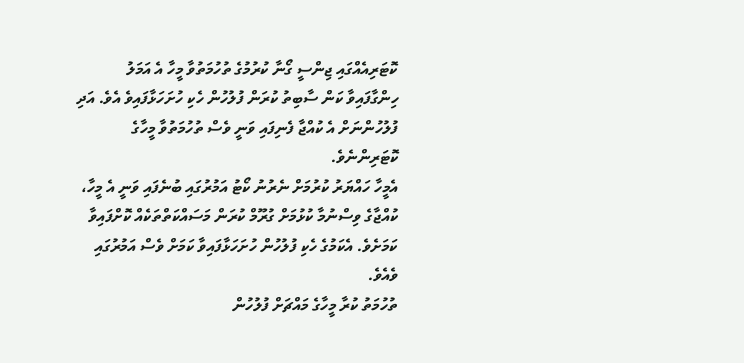ކޮޓަރިއެއްގައި ޖިންސީ ގޯނާ ކުރުމުގެ ތުހުމަތުވާ މީހާ އެ އަމަލު ހިންގާފައިވާ ކަން ސާބިތު ކުރަން ފުލުހުން ހެކި ހުށަހަޅާފައިވެ އެވެ. އަދި ފުލުހުންނަށް އެ ކުއްޖާ ފެނިފައި ވަނީ ވެސް ތުހުމަތުވާ މީހާގެ ކޮޓަރިންނެވެ.
އެމީހާ ހައްޔަރު ކުރުމަށް ނެރުނު ކޯޓު އަމުރުގައި ބުނެފައި ވަނީ އެ މީހާ، ކުއްޖާގެ ވިސްނުމާ ކުޅުމަށް ގުރޫމް ކުރަން މަސައްކަތްތަކެއް ކޮށްފައިވާ ކަމަށެވެ. އެކަމުގެ ހެކި ފުލުހުން ހުށަހަޅާފައިވާ ކަމަށް ވެސް އަމުރުގައި ވެއެވެ.
ތުހުމަތު ކުރާ މީހާގެ މައްޗަށް ފުލުހުން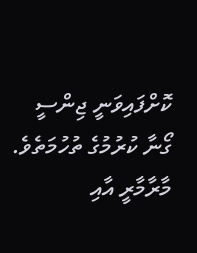ކޮށްފައިވަނީ ޖިންސީ ގޯނާ ކުރުމުގެ ތުހުމަތެވެ. މާރާމާރީ އާއި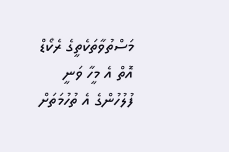މަސްތުވާތަކެތީގެ ރެކޯޑް އޮތް އެ މީހާ ވަނީ ފުލުހުންގެ އެ ތުހުމަތަށް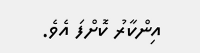އިންކާރު ކޮށްފަ އެވެ.